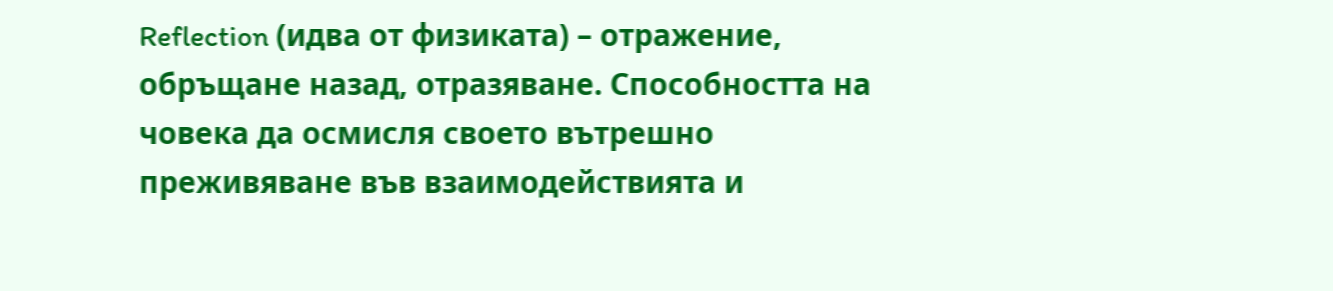Reflection (идва от физиката) – отражение, обръщане назад, отразяване. Способността на човека да осмисля своето вътрешно преживяване във взаимодействията и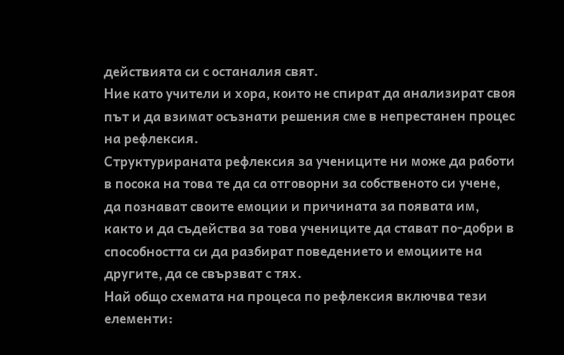действията си с останалия свят.
Ние като учители и хора, които не спират да анализират своя път и да взимат осъзнати решения сме в непрестанен процес на рефлексия.
Структурираната рефлексия за учениците ни може да работи в посока на това те да са отговорни за собственото си учене, да познават своите емоции и причината за появата им, както и да съдейства за това учениците да стават по-добри в способността си да разбират поведението и емоциите на другите, да се свързват с тях.
Най общо схемата на процеса по рефлексия включва тези елементи: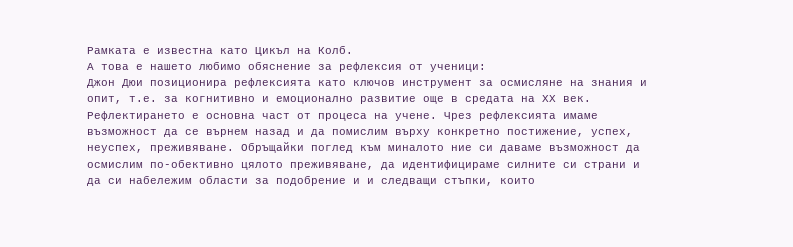Рамката е известна като Цикъл на Колб.
А това е нашето любимо обяснение за рефлексия от ученици:
Джон Дюи позиционира рефлексията като ключов инструмент за осмисляне на знания и опит, т.е. за когнитивно и емоционално развитие още в средата на ХХ век.
Рефлектирането е основна част от процеса на учене. Чрез рефлексията имаме възможност да се върнем назад и да помислим върху конкретно постижение, успех, неуспех, преживяване. Обръщайки поглед към миналото ние си даваме възможност да осмислим по-обективно цялото преживяване, да идентифицираме силните си страни и да си набележим области за подобрение и и следващи стъпки, които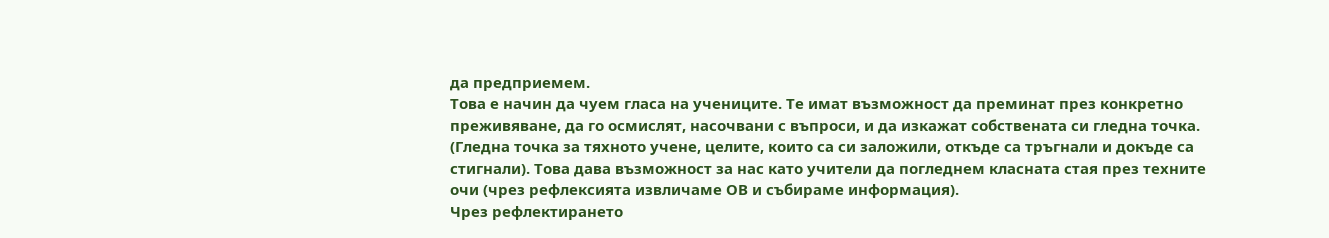да предприемем.
Това е начин да чуем гласа на учениците. Те имат възможност да преминат през конкретно преживяване, да го осмислят, насочвани с въпроси, и да изкажат собствената си гледна точка. (Гледна точка за тяхното учене, целите, които са си заложили, откъде са тръгнали и докъде са стигнали). Това дава възможност за нас като учители да погледнем класната стая през техните очи (чрез рефлексията извличаме ОВ и събираме информация).
Чрез рефлектирането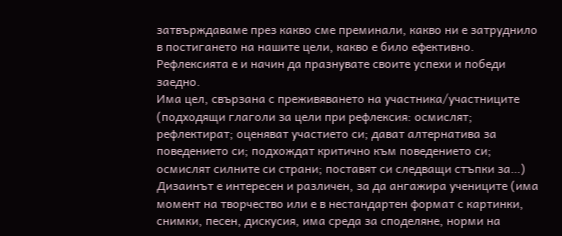затвърждаваме през какво сме преминали, какво ни е затруднило в постигането на нашите цели, какво е било ефективно.
Рефлексията е и начин да празнувате своите успехи и победи заедно.
Има цел, свързана с преживяването на участника/участниците (подходящи глаголи за цели при рефлексия: осмислят; рефлектират; оценяват участието си; дават алтернатива за поведението си; подхождат критично към поведението си; осмислят силните си страни; поставят си следващи стъпки за…)
Дизаинът е интересен и различен, за да ангажира учениците (има момент на творчество или е в нестандартен формат с картинки, снимки, песен, дискусия, има среда за споделяне, норми на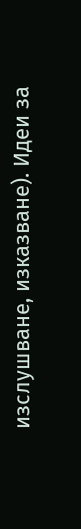изслушване, изказване). Идеи за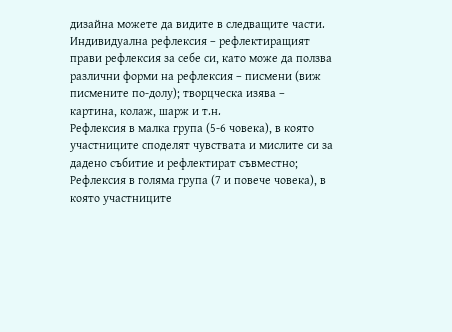дизайна можете да видите в следващите части.
Индивидуална рефлексия – рефлектиращият прави рефлексия за себе си, като може да ползва различни форми на рефлексия – писмени (виж писмените по-долу); творцческа изява – картина, колаж, шарж и т.н.
Рефлексия в малка група (5-6 човека), в която участниците споделят чувствата и мислите си за дадено събитие и рефлектират съвместно;
Рефлексия в голяма група (7 и повече човека), в която участниците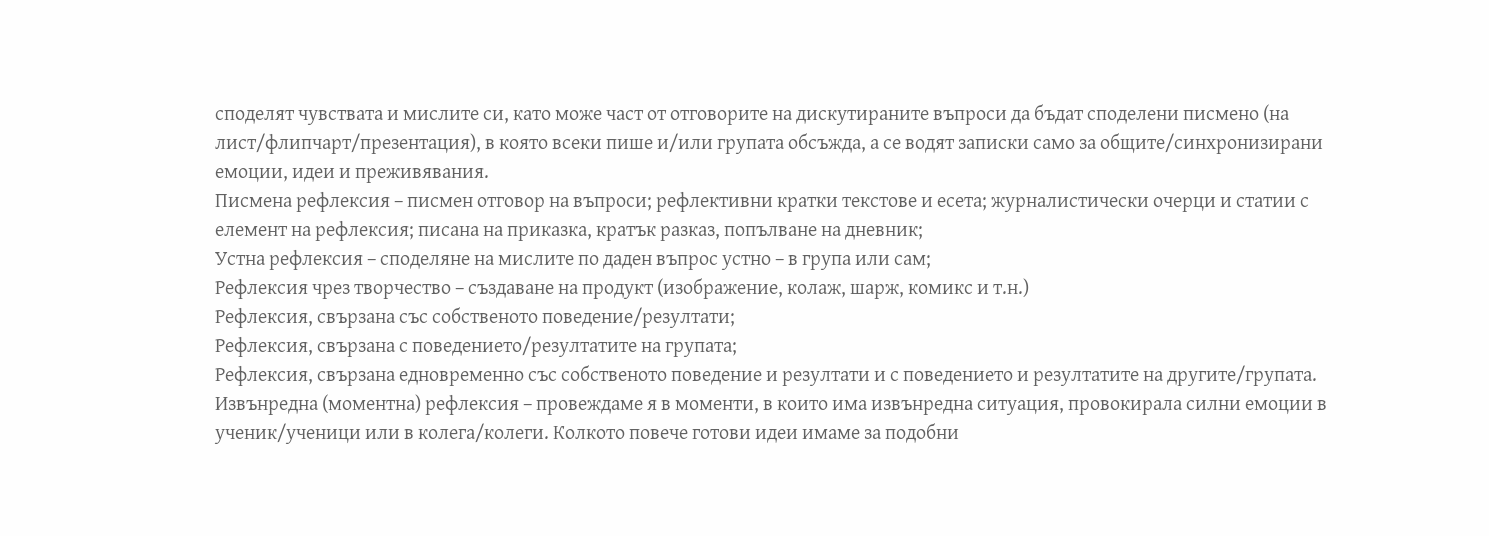споделят чувствата и мислите си, като може част от отговорите на дискутираните въпроси да бъдат споделени писмено (на лист/флипчарт/презентация), в която всеки пише и/или групата обсъжда, а се водят записки само за общите/синхронизирани емоции, идеи и преживявания.
Писмена рефлексия – писмен отговор на въпроси; рефлективни кратки текстове и есета; журналистически очерци и статии с елемент на рефлексия; писана на приказка, кратък разказ, попълване на дневник;
Устна рефлексия – споделяне на мислите по даден въпрос устно – в група или сам;
Рефлексия чрез творчество – създаване на продукт (изображение, колаж, шарж, комикс и т.н.)
Рефлексия, свързана със собственото поведение/резултати;
Рефлексия, свързана с поведението/резултатите на групата;
Рефлексия, свързана едновременно със собственото поведение и резултати и с поведението и резултатите на другите/групата.
Извънредна (моментна) рефлексия – провеждаме я в моменти, в които има извънредна ситуация, провокирала силни емоции в ученик/ученици или в колега/колеги. Колкото повече готови идеи имаме за подобни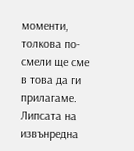моменти, толкова по-смели ще сме в това да ги прилагаме. Липсата на извънредна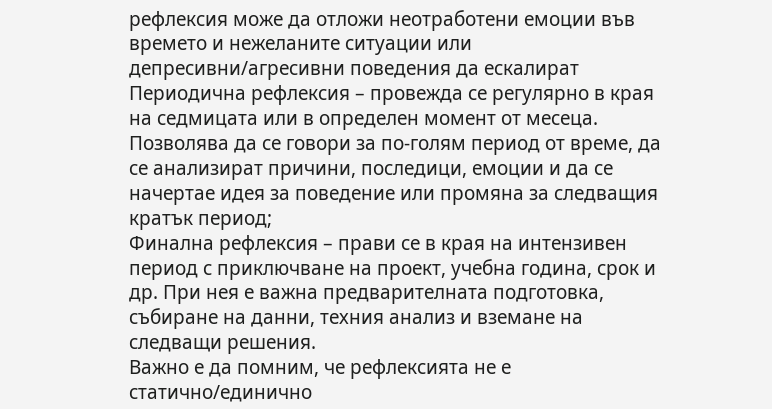рефлексия може да отложи неотработени емоции във времето и нежеланите ситуации или депресивни/агресивни поведения да ескалират
Периодична рефлексия – провежда се регулярно в края на седмицата или в определен момент от месеца. Позволява да се говори за по-голям период от време, да се анализират причини, последици, емоции и да се начертае идея за поведение или промяна за следващия кратък период;
Финална рефлексия – прави се в края на интензивен период с приключване на проект, учебна година, срок и др. При нея е важна предварителната подготовка, събиране на данни, техния анализ и вземане на следващи решения.
Важно е да помним, че рефлексията не е статично/единично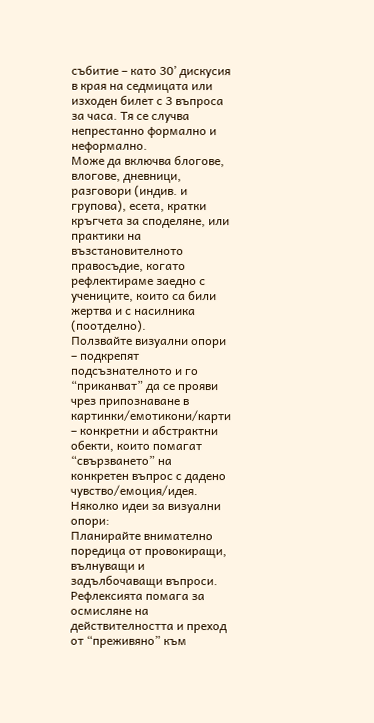събитие – като 30’ дискусия в края на седмицата или изходен билет с 3 въпроса за часа. Тя се случва непрестанно формално и неформално.
Може да включва блогове, влогове, дневници, разговори (индив. и групова), есета, кратки кръгчета за споделяне, или практики на възстановителното правосъдие, когато рефлектираме заедно с учениците, които са били жертва и с насилника (поотделно).
Ползвайте визуални опори – подкрепят подсъзнателното и го “приканват” да се прояви чрез припознаване в картинки/емотикони/карти – конкретни и абстрактни обекти, които помагат “свързването” на конкретен въпрос с дадено чувство/емоция/идея. Няколко идеи за визуални опори:
Планирайте внимателно поредица от провокиращи, вълнуващи и задълбочаващи въпроси. Рефлексията помага за осмисляне на действителността и преход от “преживяно” към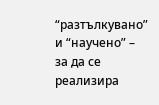“разтълкувано” и “научено” – за да се реализира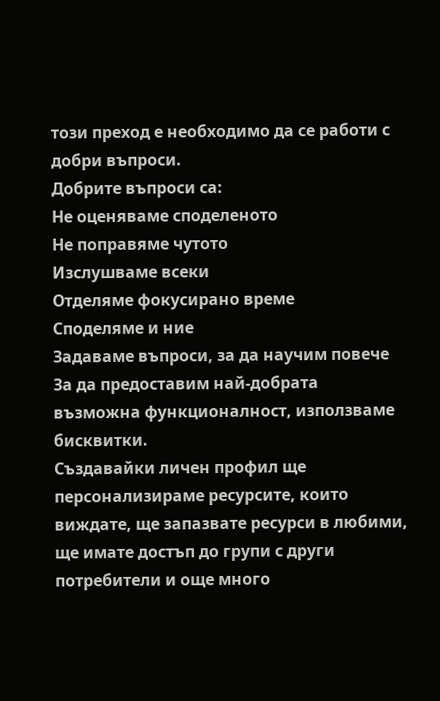този преход е необходимо да се работи с добри въпроси.
Добрите въпроси са:
Не оценяваме споделеното
Не поправяме чутото
Изслушваме всеки
Отделяме фокусирано време
Споделяме и ние
Задаваме въпроси, за да научим повече
За да предоставим най-добрата възможна функционалност, използваме бисквитки.
Създавайки личен профил ще персонализираме ресурсите, които виждате, ще запазвате ресурси в любими, ще имате достъп до групи с други потребители и още много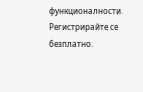функционалности.
Регистрирайте се безплатно.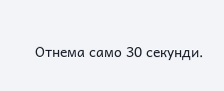Отнема само 30 секунди.